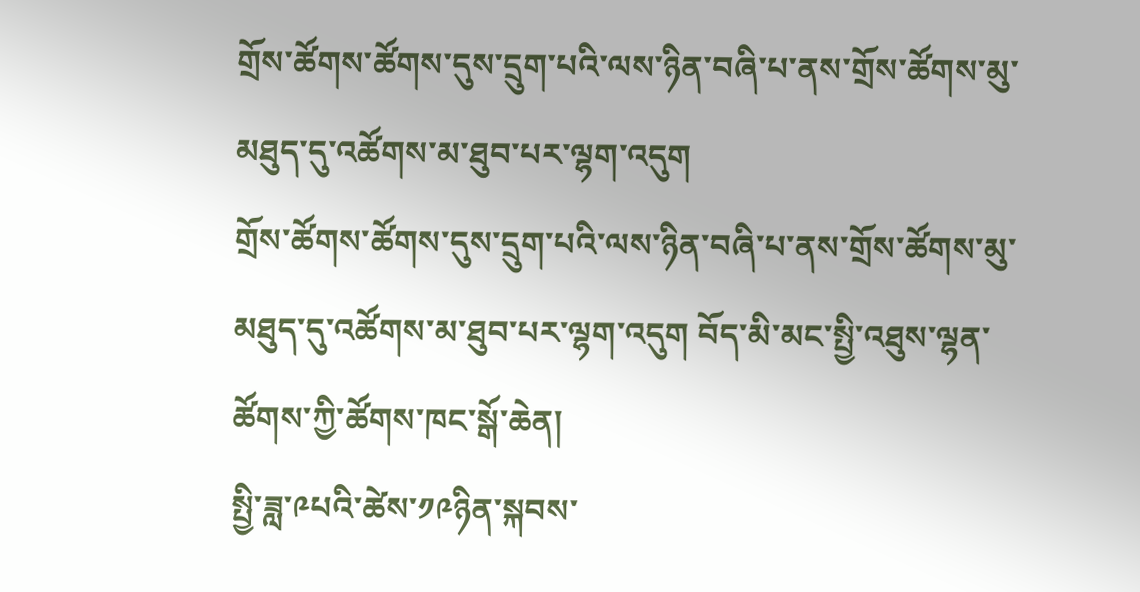གྲོས་ཚོགས་ཚོགས་དུས་དྲུག་པའི་ལས་ཉིན་བཞི་པ་ནས་གྲོས་ཚོགས་མུ་མཐུད་དུ་འཚོགས་མ་ཐུབ་པར་ལྷག་འདུག
གྲོས་ཚོགས་ཚོགས་དུས་དྲུག་པའི་ལས་ཉིན་བཞི་པ་ནས་གྲོས་ཚོགས་མུ་མཐུད་དུ་འཚོགས་མ་ཐུབ་པར་ལྷག་འདུག བོད་མི་མང་སྤྱི་འཐུས་ལྷན་ཚོགས་ཀྱི་ཚོགས་ཁང་སྒོ་ཆེན།
སྤྱི་ཟླ་༩པའི་ཚེས་༡༩ཉིན་སྐབས་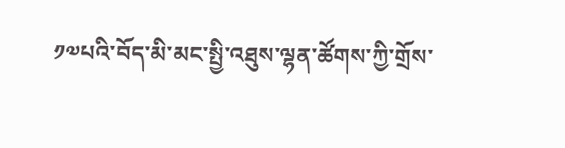༡༧པའི་བོད་མི་མང་སྤྱི་འཐུས་ལྷན་ཚོགས་ཀྱི་གྲོས་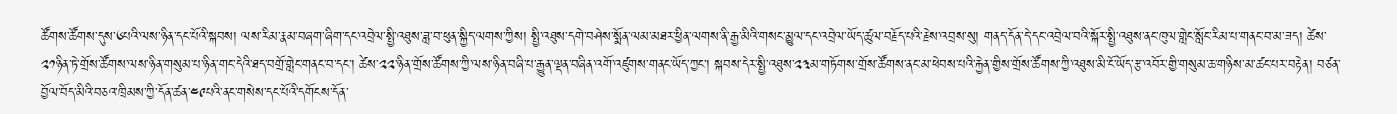ཚོགས་ཚོགས་དུས་༦པའི་ལས་ཉིན་དང་པོའི་སྐབས། ལས་རིམ་རྣམ་བཞག་ཞིག་དང་འབྲེལ་སྤྱི་འཐུས་ཟླ་བ་ཕུན་སྐྱིད་ལགས་ཀྱིས། སྤྱི་འཐུས་དགེ་བཤེས་སྨོན་ལམ་མཐར་ཕྱིན་ལགས་ནི་རྒྱ་མིའི་གསང་མྱུལ་དང་འབྲེལ་ཡོད་ཚུལ་བརྗོད་པའི་རྗེས་འབྲས་སུ། གནད་དོན་དེ་དང་འབྲེལ་བའི་སྐོར་སྤྱི་འཐུས་ནང་ཁུལ་གླེང་སློང་རིམ་པ་གནང་བ་མ་ཟད། ཚེས་༢༡ཉིན་ཏེ་གྲོས་ཚོགས་ལས་ཉིན་གསུམ་པ་ཉིན་གང་དེའི་ཐད་བགྲོ་གླེང་གནང་བ་དང་། ཚེས་༢༢་ཉིན་གྲོས་ཚོགས་ཀྱི་ལས་ཉིན་བཞི་པ་རྒྱུན་ལྡན་བཞིན་འགོ་འཛུགས་གནང་ཡོད་ཀྱང་། སྐབས་དེར་སྤྱི་འཐུས་༢༣མ་གཏོགས་གྲོས་ཚོགས་ནང་མ་ཕེབས་པའི་རྐྱེན་གྱིས་གྲོས་ཚོགས་ཀྱི་འཐུས་མི་ངོ་ཡོད་རྩ་འབོར་གྱི་གསུམ་ཆ་གཉིས་མ་ཚང་པར་བརྟེན། བཙན་བྱོལ་བོད་མིའི་བཅའ་ཁྲིམས་ཀྱི་དོན་ཚན་༤༩པའི་ནང་གསེས་དང་པོའི་དགོངས་དོན་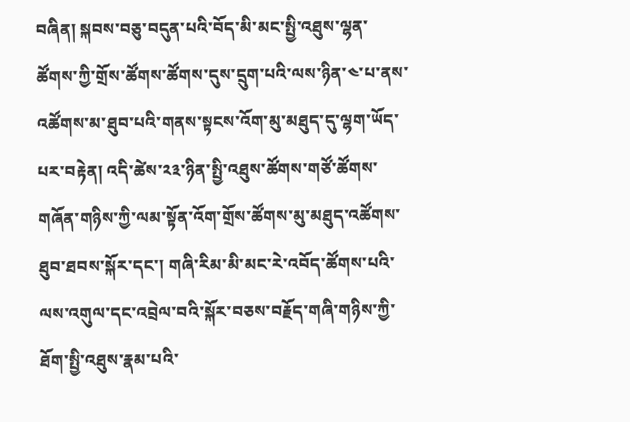བཞིན། སྐབས་བཅུ་བདུན་པའི་བོད་མི་མང་སྤྱི་འཐུས་ལྷན་ཚོགས་ཀྱི་གྲོས་ཚོགས་ཚོགས་དུས་དྲུག་པའི་ལས་ཉིན་༤་པ་ནས་འཚོགས་མ་ཐུབ་པའི་གནས་སྟངས་འོག་མུ་མཐུད་དུ་ལྷག་ཡོད་པར་བརྟེན། འདི་ཚེས་༢༣་ཉིན་སྤྱི་འཐུས་ཚོགས་གཙོ་ཚོགས་གཞོན་གཉིས་ཀྱི་ལམ་སྟོན་འོག་གྲོས་ཚོགས་མུ་མཐུད་འཚོགས་ཐུབ་ཐབས་སྐོར་དང་། གཞི་རིམ་མི་མང་རེ་འབོད་ཚོགས་པའི་ལས་འགུལ་དང་འབྲེལ་བའི་སྐོར་བཅས་བརྗོད་གཞི་གཉིས་ཀྱི་ཐོག་སྤྱི་འཐུས་རྣམ་པའི་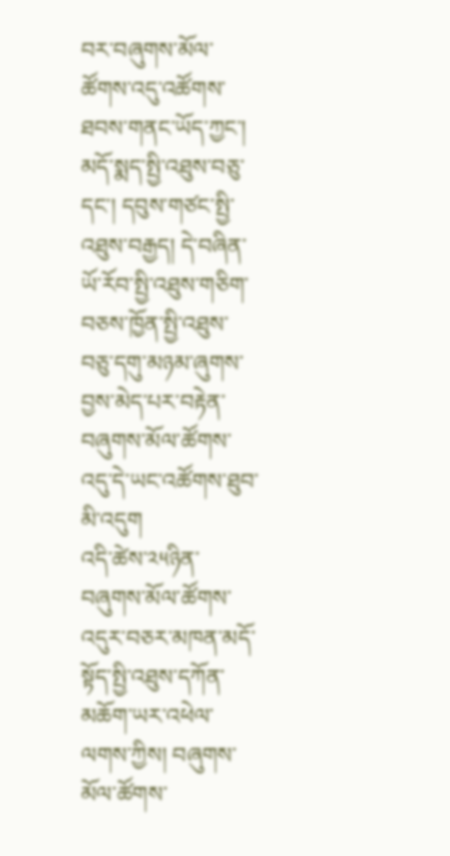བར་བཞུགས་མོལ་ཚོགས་འདུ་འཚོགས་ཐབས་གནང་ཡོད་ཀྱང་། མདོ་སྨད་སྤྱི་འཐུས་བཅུ་དང་། དབུས་གཙང་སྤྱི་འཐུས་བརྒྱད། དེ་བཞིན་ཡོ་རོབ་སྤྱི་འཐུས་གཅིག་བཅས་ཁྱོན་སྤྱི་འཐུས་བཅུ་དགུ་མཉམ་ཞུགས་བྱས་མེད་པར་བརྟེན་བཞུགས་མོལ་ཚོགས་འདུ་དེ་ཡང་འཚོགས་ཐུབ་མི་འདུག
འདི་ཚེས་༢༥ཉིན་བཞུགས་མོལ་ཚོགས་འདུར་བཅར་མཁན་མདོ་སྟོད་སྤྱི་འཐུས་དཀོན་མཆོག་ཡར་འཕེལ་ལགས་ཀྱིས། བཞུགས་མོལ་ཚོགས་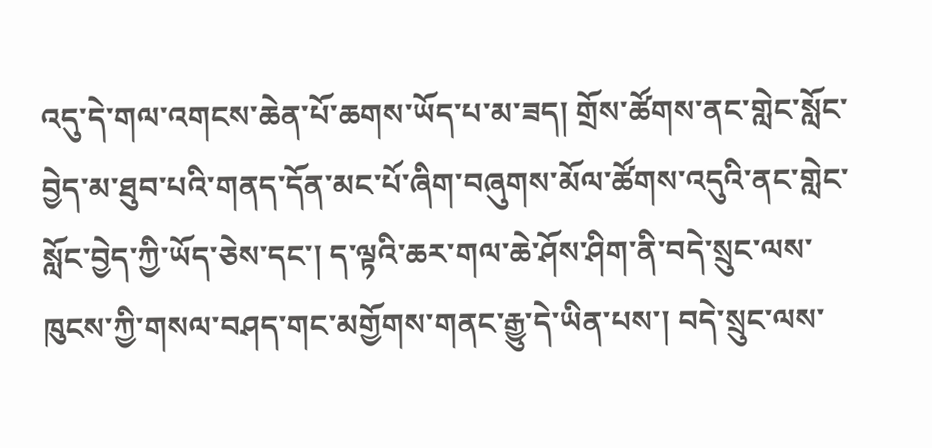འདུ་དེ་གལ་འགངས་ཆེན་པོ་ཆགས་ཡོད་པ་མ་ཟད། གྲོས་ཚོགས་ནང་གླེང་སློང་བྱེད་མ་ཐུབ་པའི་གནད་དོན་མང་པོ་ཞིག་བཞུགས་མོལ་ཚོགས་འདུའི་ནང་གླེང་སློང་བྱེད་ཀྱི་ཡོད་ཅེས་དང་། ད་ལྟའི་ཆར་གལ་ཆེ་ཤོས་ཤིག་ནི་བདེ་སྲུང་ལས་ཁུངས་ཀྱི་གསལ་བཤད་གང་མགྱོགས་གནང་རྒྱུ་དེ་ཡིན་པས་། བདེ་སྲུང་ལས་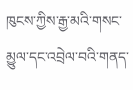ཁུངས་ཀྱིས་རྒྱ་མའི་གསང་མྱུལ་དང་འབྲེལ་བའི་གནད་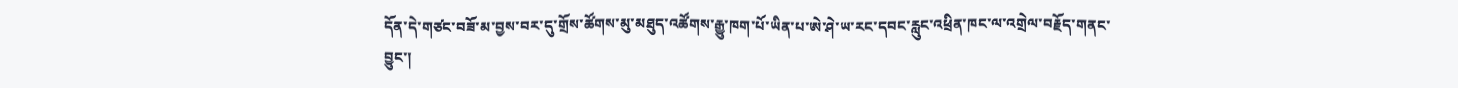དོན་དེ་གཙང་བཟོ་མ་བྱས་བར་དུ་གྲོས་ཚོགས་མུ་མཐུད་འཚོགས་རྒྱུ་ཁག་པོ་ཡིན་པ་ཨེ་ཤེ་ཡ་རང་དབང་རླུང་འཕྲིན་ཁང་ལ་འགྲེལ་བརྗོད་གནང་བྱུང་།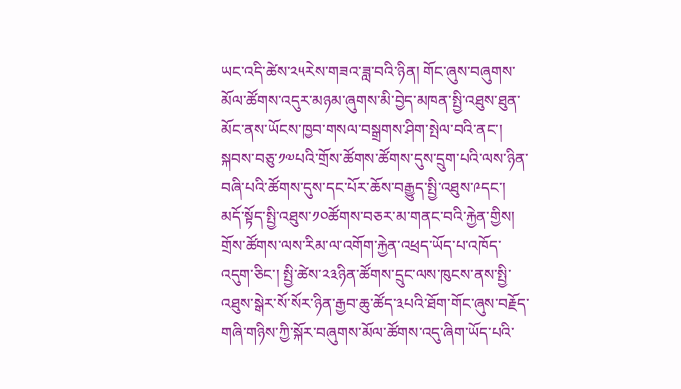ཡང་འདི་ཚེས་༢༥རེས་གཟའ་ཟླ་བའི་ཉིན། གོང་ཞུས་བཞུགས་མོལ་ཚོགས་འདུར་མཉམ་ཞུགས་མི་བྱེད་མཁན་སྤྱི་འཐུས་ཐུན་མོང་ནས་ཡོངས་ཁྱབ་གསལ་བསྒྲགས་ཤིག་སྤེལ་བའི་ནང་། སྐབས་བཅུ་༡༧པའི་གྲོས་ཚོགས་ཚོགས་དུས་དྲུག་པའི་ལས་ཉིན་བཞི་པའི་ཚོགས་དུས་དང་པོར་ཆོས་བརྒྱུད་སྤྱི་འཐུས་༩དང་། མདོ་སྟོད་སྤྱི་འཐུས་༡༠ཚོགས་བཅར་མ་གནང་བའི་རྐྱེན་གྱིས། གྲོས་ཚོགས་ལས་རིམ་ལ་འགོག་རྐྱེན་འཕྲད་ཡོད་པ་འཁོད་འདུག་ཅིང་། སྤྱི་ཚེས་༢༣ཉིན་ཚོགས་དྲུང་ལས་ཁུངས་ནས་སྤྱི་འཐུས་སྒེར་སོ་སོར་ཉིན་རྒྱབ་ཆུ་ཚོད་༣པའི་ཐོག་གོང་ཞུས་བརྗོད་གཞི་གཉིས་ཀྱི་སྐོར་བཞུགས་མོལ་ཚོགས་འདུ་ཞིག་ཡོད་པའི་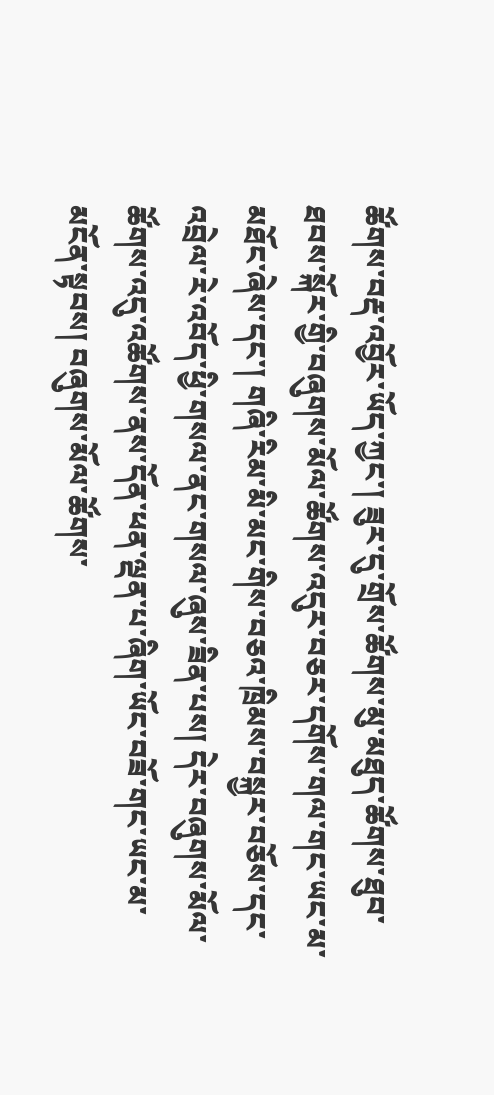ཚོགས་བརྡ་འབྱོར་ཡོད་ཀྱང་། ཟུར་དུ་གྲོས་ཚོགས་མུ་མཐུད་ཚོགས་ཐུབ་ཐབས་སྐོར་གྱི་བཞུགས་མོལ་ཚོགས་འདུར་བཅར་དགོས་གལ་གང་ཡང་མ་མཐོང་ཞེས་དང་། གཞི་རིམ་མི་མང་གིས་བཅའ་ཁྲིམས་བསྐྱར་བཅོས་དང་འབྲེལ་རེ་འབོད་ཕྱི་གསལ་ནང་གསལ་ཞུས་ཟིན་པས། དེར་བཞུགས་མོལ་ཚོགས་འདུ་འཚོགས་ནས་དོན་ཕན་ལྡན་པ་ཞིག་ཡོང་བཟོ་གང་ཡང་མ་མངོན་སྟབས། བཞུགས་མོལ་ཚོགས་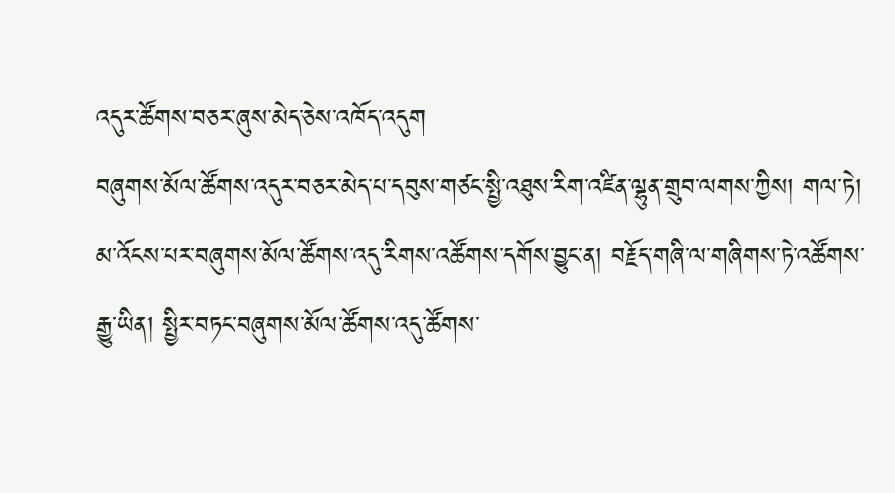འདུར་ཚོགས་བཅར་ཞུས་མེད་ཅེས་འཁོད་འདུག
བཞུགས་མོལ་ཚོགས་འདུར་བཅར་མེད་པ་དབུས་གཙང་སྤྱི་འཐུས་རིག་འཛིན་ལྷུན་གྲུབ་ལགས་ཀྱིས། གལ་ཏེ། མ་འོངས་པར་བཞུགས་མོལ་ཚོགས་འདུ་རིགས་འཚོགས་དགོས་བྱུང་ན། བརྗོད་གཞི་ལ་གཞིགས་ཏེ་འཚོགས་རྒྱུ་ཡིན། སྤྱིར་བཏང་བཞུགས་མོལ་ཚོགས་འདུ་ཚོགས་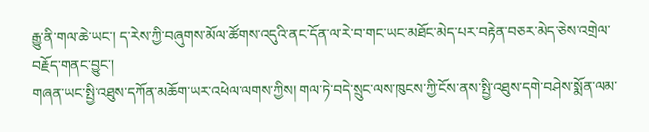རྒྱུ་ནི་གལ་ཆེ་ཡང་། ད་རེས་ཀྱི་བཞུགས་མོལ་ཚོགས་འདུའི་ནང་དོན་ལ་རེ་བ་གང་ཡང་མཐོང་མེད་པར་བརྟེན་བཅར་མེད་ཅེས་འགྲེལ་བརྗོད་གནང་བྱུང་།
གཞན་ཡང་སྤྱི་འཐུས་དཀོན་མཆོག་ཡར་འཕེལ་ལགས་ཀྱིས། གལ་ཏེ་བདེ་སྲུང་ལས་ཁུངས་ཀྱི་ངོས་ནས་སྤྱི་འཐུས་དགེ་བཤེས་སྨོན་ལམ་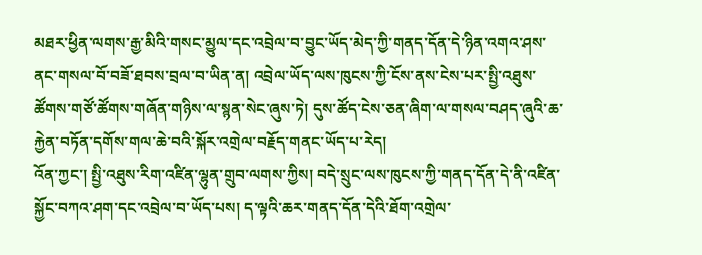མཐར་ཕྱིན་ལགས་རྒྱ་མིའི་གསང་མྱུལ་དང་འབྲེལ་བ་བྱུང་ཡོད་མེད་ཀྱི་གནད་དོན་དེ་ཉིན་འགའ་ཤས་ནང་གསལ་བོ་བཟོ་ཐབས་བྲལ་བ་ཡིན་ན། འབྲེལ་ཡོད་ལས་ཁུངས་ཀྱི་ངོས་ནས་ངེས་པར་སྤྱི་འཐུས་ཚོགས་གཙོ་ཚོགས་གཞོན་གཉིས་ལ་སྙན་སེང་ཞུས་ཏེ། དུས་ཚོད་ངེས་ཅན་ཞིག་ལ་གསལ་བཤད་ཞུའི་ཆ་རྐྱེན་བཏོན་དགོས་གལ་ཆེ་བའི་སྐོར་འགྲེལ་བརྗོད་གནང་ཡོད་པ་རེད།
འོན་ཀྱང་། སྤྱི་འཐུས་རིག་འཛིན་ལྷུན་གྲུབ་ལགས་ཀྱིས། བདེ་སྲུང་ལས་ཁུངས་ཀྱི་གནད་དོན་དེ་ནི་འཛིན་སྐྱོང་བཀའ་ཤག་དང་འབྲེལ་བ་ཡོད་པས། ད་ལྟའི་ཆར་གནད་དོན་དེའི་ཐོག་འགྲེལ་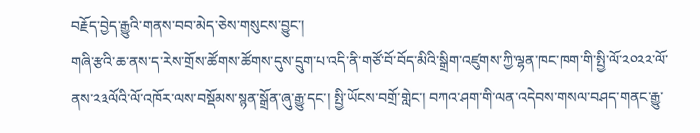བརྗོད་བྱེད་རྒྱུའི་གནས་བབ་མེད་ཅེས་གསུངས་བྱུང་།
གཞི་རྩའི་ཆ་ནས་ད་རེས་གྲོས་ཚོགས་ཚོགས་དུས་དྲུག་པ་འདི་ནི་གཙོ་བོ་བོད་མིའི་སྒྲིག་འཛུགས་ཀྱི་ལྷན་ཁང་ཁག་གི་སྤྱི་ལོ་༢༠༢༢་ལོ་ནས་༢༣ལོའི་ལོ་འཁོར་ལས་བསྡོམས་སྙན་སྒྲོན་ཞུ་རྒྱུ་དང་། སྤྱི་ཡོངས་བགྲོ་གླེང་། བཀའ་ཤག་གི་ལན་འདེབས་གསལ་བཤད་གནང་རྒྱུ་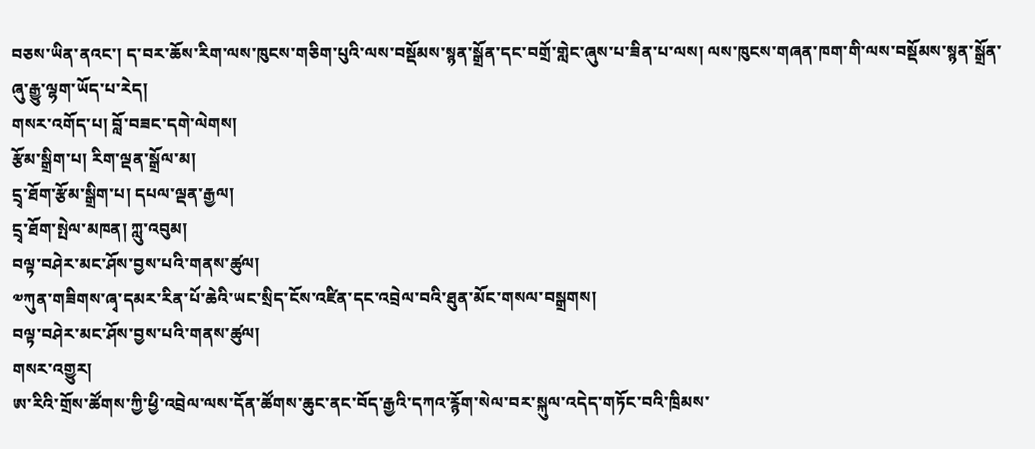བཅས་ཡིན་ནའང་། ད་བར་ཆོས་རིག་ལས་ཁུངས་གཅིག་པུའི་ལས་བསྡོམས་སྙན་སྒྲོན་དང་བགྲོ་གླེང་ཞུས་པ་ཟིན་པ་ལས། ལས་ཁུངས་གཞན་ཁག་གི་ལས་བསྡོམས་སྙན་སྒྲོན་ཞུ་རྒྱུ་ལྷག་ཡོད་པ་རེད།
གསར་འགོད་པ། བློ་བཟང་དགེ་ལེགས།
རྩོམ་སྒྲིག་པ། རིག་ལྡན་སྒྲོལ་མ།
དྲྭ་ཐོག་རྩོམ་སྒྲིག་པ། དཔལ་ལྡན་རྒྱལ།
དྲྭ་ཐོག་སྤེལ་མཁན། ཀླུ་འབུམ།
བལྟ་བཤེར་མང་ཤོས་བྱས་པའི་གནས་ཚུལ།
༧ཀུན་གཟིགས་ཞྭ་དམར་རིན་པོ་ཆེའི་ཡང་སྲིད་ངོས་འཛིན་དང་འབྲེལ་བའི་ཐུན་མོང་གསལ་བསྒྲགས།
བལྟ་བཤེར་མང་ཤོས་བྱས་པའི་གནས་ཚུལ།
གསར་འགྱུར།
ཨ་རིའི་གྲོས་ཚོགས་ཀྱི་ཕྱི་འབྲེལ་ལས་དོན་ཚོགས་ཆུང་ནང་བོད་རྒྱའི་དཀའ་རྙོག་སེལ་བར་སྐུལ་འདེད་གཏོང་བའི་ཁྲིམས་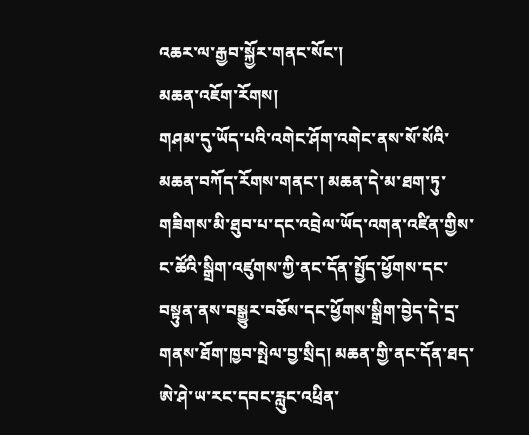འཆར་ལ་རྒྱབ་སྐྱོར་གནང་སོང་།
མཆན་འཇོག་རོགས།
གཤམ་དུ་ཡོད་པའི་འགེང་ཤོག་འགེང་ནས་སོ་སོའི་མཆན་བཀོད་རོགས་གནང་། མཆན་དེ་མ་ཐག་ཏུ་གཟིགས་མི་ཐུབ་པ་དང་འབྲེལ་ཡོད་འགན་འཛིན་གྱིས་ང་ཚོའི་སྒྲིག་འཛུགས་ཀྱི་ནང་དོན་སྤྱོད་ཕྱོགས་དང་བསྟུན་ནས་བསྒྱུར་བཅོས་དང་ཕྱོགས་སྒྲིག་བྱེད་དེ་དྲ་གནས་ཐོག་ཁྱབ་སྤེལ་བྱ་སྲིད། མཆན་གྱི་ནང་དོན་ཐད་ཨེ་ཤེ་ཡ་རང་དབང་རླུང་འཕྲིན་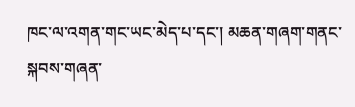ཁང་ལ་འགན་གང་ཡང་མེད་པ་དང་། མཆན་གཞག་གནང་སྐབས་གཞན་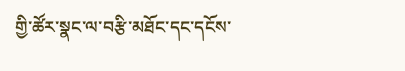གྱི་ཚོར་སྣང་ལ་བརྩི་མཐོང་དང་དངོས་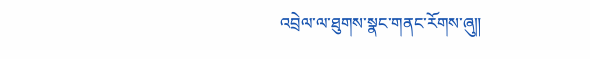འབྲེལ་ལ་ཐུགས་སྣང་གནང་རོགས་ཞུ༎